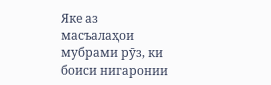Яке аз масъалаҳои мубрами рӯз, ки боиси нигаронии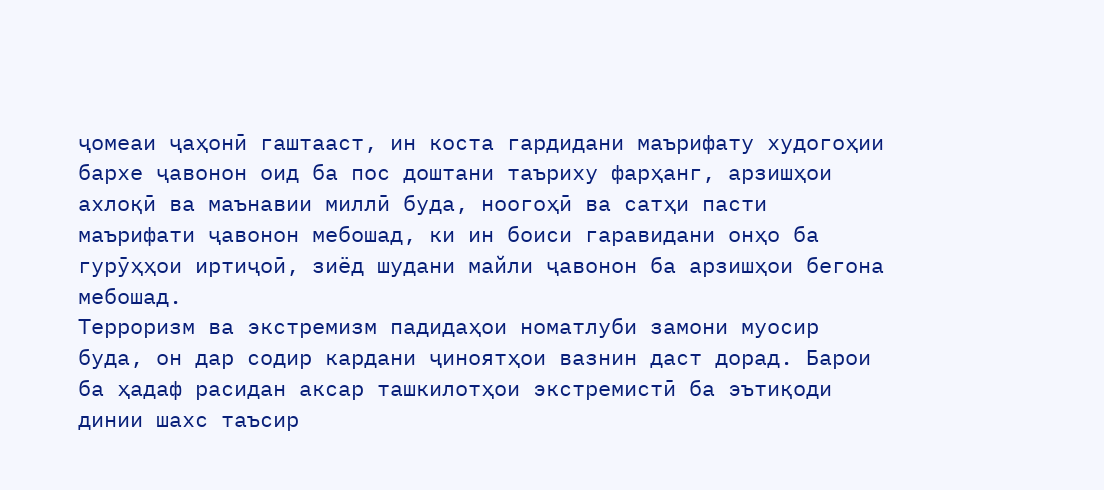ҷомеаи ҷаҳонӣ гаштааст, ин коста гардидани маърифату худогоҳии бархе ҷавонон оид ба пос доштани таъриху фарҳанг, арзишҳои ахлоқӣ ва маънавии миллӣ буда, ноогоҳӣ ва сатҳи пасти маърифати ҷавонон мебошад, ки ин боиси гаравидани онҳо ба гурӯҳҳои иртиҷоӣ, зиёд шудани майли ҷавонон ба арзишҳои бегона мебошад.
Терроризм ва экстремизм падидаҳои номатлуби замони муосир буда, он дар содир кардани ҷиноятҳои вазнин даст дорад. Барои ба ҳадаф расидан аксар ташкилотҳои экстремистӣ ба эътиқоди динии шахс таъсир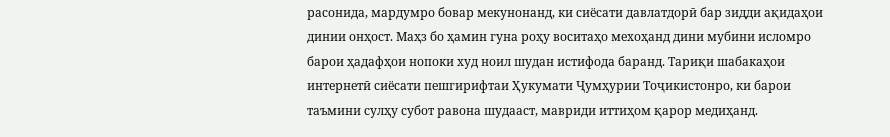расонида, мардумро бовар мекунонанд, ки сиёсати давлатдорӣ бар зидди ақидаҳои динии онҳост. Маҳз бо ҳамин гуна роҳу воситаҳо мехоҳанд дини мубини исломро барои ҳадафҳои нопоки худ ноил шудан истифода баранд. Тариқи шабакаҳои интернетӣ сиёсати пешгирифтаи Ҳукумати Ҷумҳурии Тоҷикистонро, ки барои таъмини сулҳу субот равона шудааст, мавриди иттиҳом қарор медиҳанд.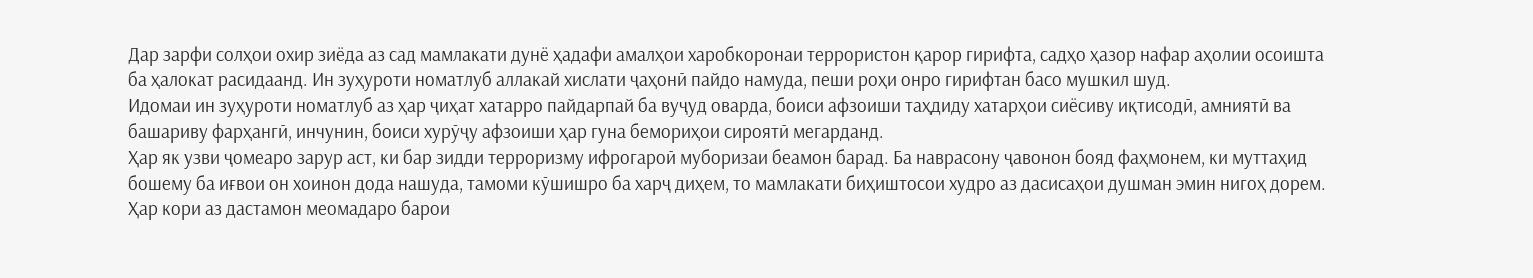Дар зарфи солҳои охир зиёда аз сад мамлакати дунё ҳадафи амалҳои харобкоронаи террористон қарор гирифта, садҳо ҳазор нафар аҳолии осоишта ба ҳалокат расидаанд. Ин зуҳуроти номатлуб аллакай хислати ҷаҳонӣ пайдо намуда, пеши роҳи онро гирифтан басо мушкил шуд.
Идомаи ин зуҳуроти номатлуб аз ҳар ҷиҳат хатарро пайдарпай ба вуҷуд оварда, боиси афзоиши таҳдиду хатарҳои сиёсиву иқтисодӣ, амниятӣ ва башариву фарҳангӣ, инчунин, боиси хурӯҷу афзоиши ҳар гуна бемориҳои сироятӣ мегарданд.
Ҳар як узви ҷомеаро зарур аст, ки бар зидди терроризму ифрогароӣ муборизаи беамон барад. Ба наврасону ҷавонон бояд фаҳмонем, ки муттаҳид бошему ба иғвои он хоинон дода нашуда, тамоми кӯшишро ба харҷ диҳем, то мамлакати биҳиштосои худро аз дасисаҳои душман эмин нигоҳ дорем. Ҳар кори аз дастамон меомадаро барои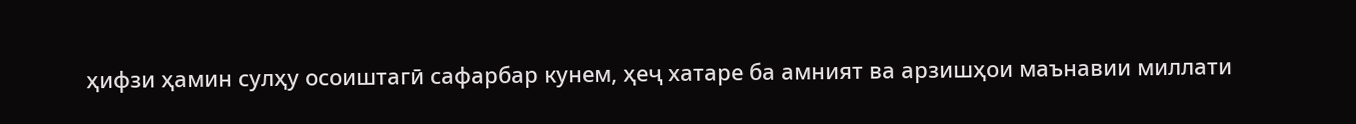ҳифзи ҳамин сулҳу осоиштагӣ сафарбар кунем, ҳеҷ хатаре ба амният ва арзишҳои маънавии миллати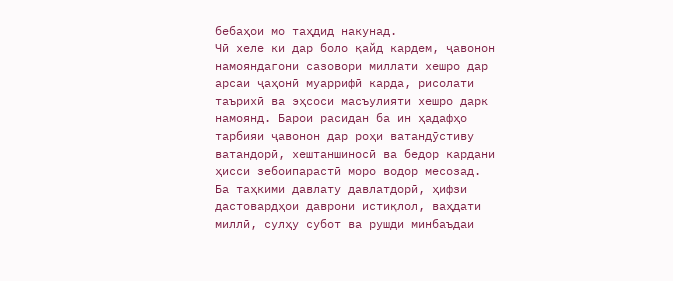бебаҳои мо таҳдид накунад.
Чӣ хеле ки дар боло қайд кардем, ҷавонон намояндагони сазовори миллати хешро дар арсаи ҷаҳонӣ муаррифӣ карда, рисолати таърихӣ ва эҳсоси масъулияти хешро дарк намоянд. Барои расидан ба ин ҳадафҳо тарбияи ҷавонон дар роҳи ватандӯстиву ватандорӣ, хештаншиносӣ ва бедор кардани ҳисси зебоипарастӣ моро водор месозад. Ба таҳкими давлату давлатдорӣ, ҳифзи дастовардҳои даврони истиқлол, ваҳдати миллӣ, сулҳу субот ва рушди минбаъдаи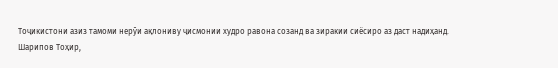Тоҷикистони азиз тамоми нерӯи ақлониву ҷисмонии худро равона созанд ва зиракии сиёсиро аз даст надиҳанд.
Шарипов Тоҳир,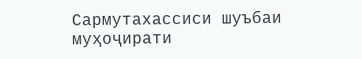Сармутахассиси шуъбаи муҳоҷирати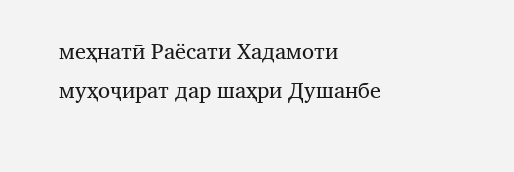меҳнатӣ Раёсати Хадамоти муҳоҷират дар шаҳри Душанбе